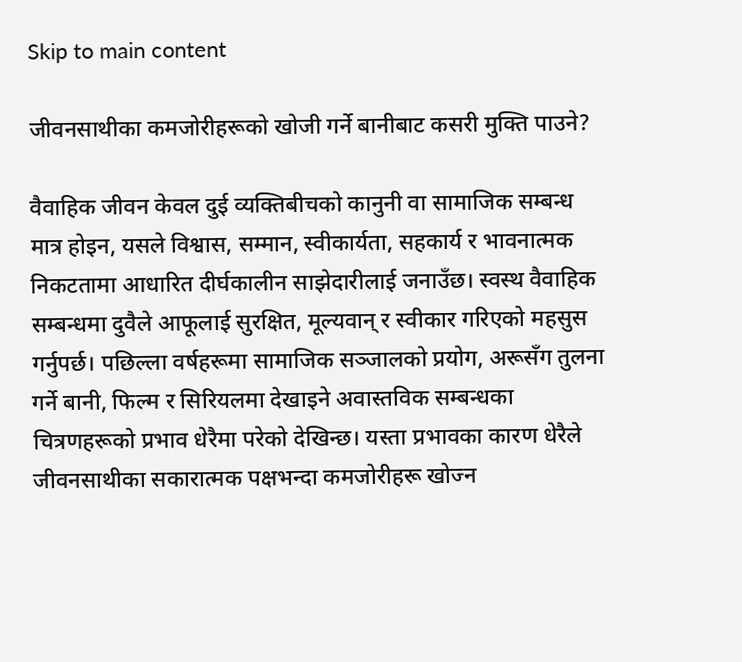Skip to main content

जीवनसाथीका कमजोरीहरूको खोजी गर्ने बानीबाट कसरी मुक्ति पाउने?

वैवाहिक जीवन केवल दुई व्यक्तिबीचको कानुनी वा सामाजिक सम्बन्ध मात्र होइन, यसले विश्वास, सम्मान, स्वीकार्यता, सहकार्य र भावनात्मक निकटतामा आधारित दीर्घकालीन साझेदारीलाई जनाउँछ। स्वस्थ वैवाहिक सम्बन्धमा दुवैले आफूलाई सुरक्षित, मूल्यवान् र स्वीकार गरिएको महसुस गर्नुपर्छ। पछिल्ला वर्षहरूमा सामाजिक सञ्जालको प्रयोग, अरूसँग तुलना गर्ने बानी, फिल्म र सिरियलमा देखाइने अवास्तविक सम्बन्धका चित्रणहरूको प्रभाव धेरैमा परेको देखिन्छ। यस्ता प्रभावका कारण धेरैले जीवनसाथीका सकारात्मक पक्षभन्दा कमजोरीहरू खोज्न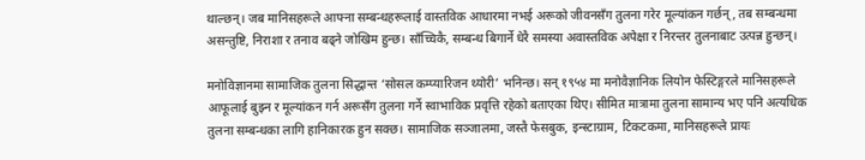थाल्छन्। जब मानिसहरूले आफ्ना सम्बन्धहरूलाई वास्तविक आधारमा नभई अरूको जीवनसँग तुलना गरेर मूल्यांकन गर्छन्, तब सम्बन्धमा असन्तुष्टि, निराशा र तनाव बढ्ने जोखिम हुन्छ। साँच्चिकै, सम्बन्ध बिगार्ने धेरै समस्या अवास्तविक अपेक्षा र निरन्तर तुलनाबाट उत्पन्न हुन्छन्।

मनोविज्ञानमा सामाजिक तुलना सिद्धान्त ‘सोसल कम्प्यारिजन थ्योरी’ भनिन्छ। सन् १९५४ मा मनोवैज्ञानिक लियोन फेस्टिङ्गरले मानिसहरूले आफूलाई बुझ्न र मूल्यांकन गर्न अरूसँग तुलना गर्ने स्वाभाविक प्रवृत्ति रहेको बताएका थिए। सीमित मात्रामा तुलना सामान्य भए पनि अत्यधिक तुलना सम्बन्धका लागि हानिकारक हुन सक्छ। सामाजिक सञ्जालमा, जस्तै फेसबुक, इन्स्टाग्राम, टिकटकमा, मानिसहरूले प्रायः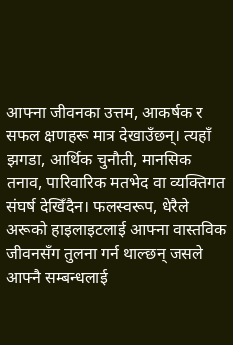आफ्ना जीवनका उत्तम, आकर्षक र सफल क्षणहरू मात्र देखाउँछन्। त्यहाँ झगडा, आर्थिक चुनौती, मानसिक तनाव, पारिवारिक मतभेद वा व्यक्तिगत संघर्ष देखिँदैन। फलस्वरूप, धेरैले अरूको हाइलाइटलाई आफ्ना वास्तविक जीवनसँग तुलना गर्न थाल्छन् जसले आफ्नै सम्बन्धलाई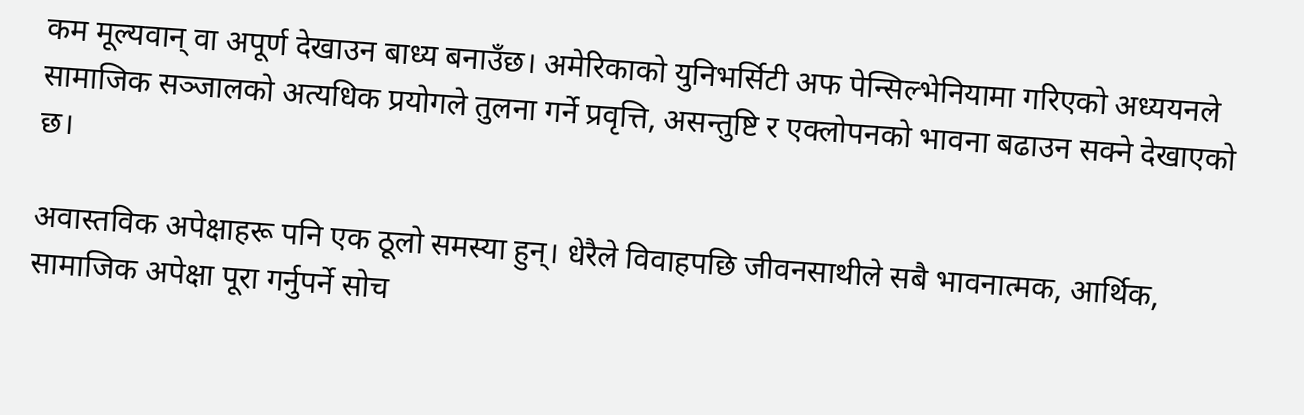कम मूल्यवान् वा अपूर्ण देखाउन बाध्य बनाउँछ। अमेरिकाको युनिभर्सिटी अफ पेन्सिल्भेनियामा गरिएको अध्ययनले सामाजिक सञ्जालको अत्यधिक प्रयोगले तुलना गर्ने प्रवृत्ति, असन्तुष्टि र एक्लोपनको भावना बढाउन सक्ने देखाएको छ।

अवास्तविक अपेक्षाहरू पनि एक ठूलो समस्या हुन्। धेरैले विवाहपछि जीवनसाथीले सबै भावनात्मक, आर्थिक, सामाजिक अपेक्षा पूरा गर्नुपर्ने सोच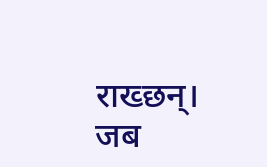राख्छन्। जब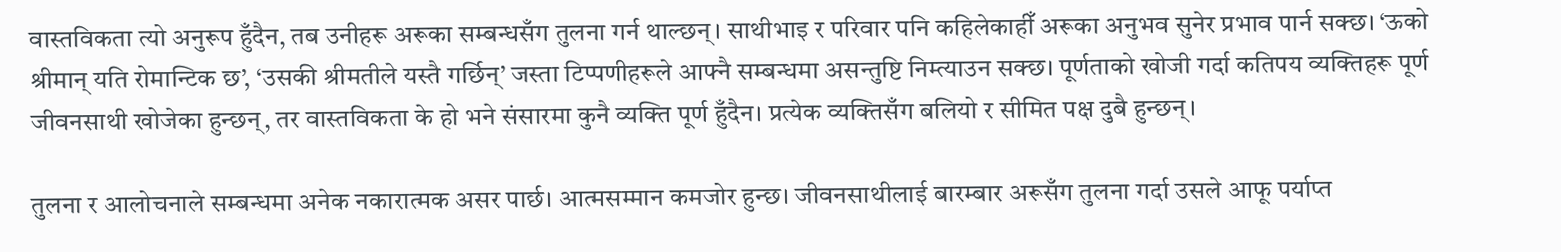वास्तविकता त्यो अनुरूप हुँदैन, तब उनीहरू अरूका सम्बन्धसँग तुलना गर्न थाल्छन्। साथीभाइ र परिवार पनि कहिलेकाहीँ अरूका अनुभव सुनेर प्रभाव पार्न सक्छ। ‘ऊको श्रीमान् यति रोमान्टिक छ’, ‘उसकी श्रीमतीले यस्तै गर्छिन्’ जस्ता टिप्पणीहरूले आफ्नै सम्बन्धमा असन्तुष्टि निम्त्याउन सक्छ। पूर्णताको खोजी गर्दा कतिपय व्यक्तिहरू पूर्ण जीवनसाथी खोजेका हुन्छन्, तर वास्तविकता के हो भने संसारमा कुनै व्यक्ति पूर्ण हुँदैन। प्रत्येक व्यक्तिसँग बलियो र सीमित पक्ष दुबै हुन्छन्।

तुलना र आलोचनाले सम्बन्धमा अनेक नकारात्मक असर पार्छ। आत्मसम्मान कमजोर हुन्छ। जीवनसाथीलाई बारम्बार अरूसँग तुलना गर्दा उसले आफू पर्याप्त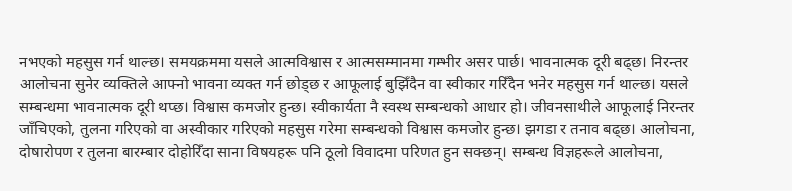नभएको महसुस गर्न थाल्छ। समयक्रममा यसले आत्मविश्वास र आत्मसम्मानमा गम्भीर असर पार्छ। भावनात्मक दूरी बढ्छ। निरन्तर आलोचना सुनेर व्यक्तिले आफ्नो भावना व्यक्त गर्न छोड्छ र आफूलाई बुझिँदैन वा स्वीकार गरिँदैन भनेर महसुस गर्न थाल्छ। यसले सम्बन्धमा भावनात्मक दूरी थप्छ। विश्वास कमजोर हुन्छ। स्वीकार्यता नै स्वस्थ सम्बन्धको आधार हो। जीवनसाथीले आफूलाई निरन्तर जाँचिएको, तुलना गरिएको वा अस्वीकार गरिएको महसुस गरेमा सम्बन्धको विश्वास कमजोर हुन्छ। झगडा र तनाव बढ्छ। आलोचना, दोषारोपण र तुलना बारम्बार दोहोरिँदा साना विषयहरू पनि ठूलो विवादमा परिणत हुन सक्छन्। सम्बन्ध विज्ञहरूले आलोचना,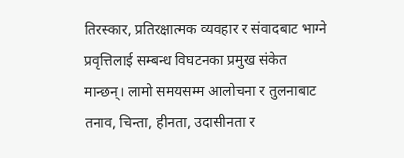तिरस्कार, प्रतिरक्षात्मक व्यवहार र संवादबाट भाग्ने प्रवृत्तिलाई सम्बन्ध विघटनका प्रमुख संकेत मान्छन्। लामो समयसम्म आलोचना र तुलनाबाट तनाव, चिन्ता, हीनता, उदासीनता र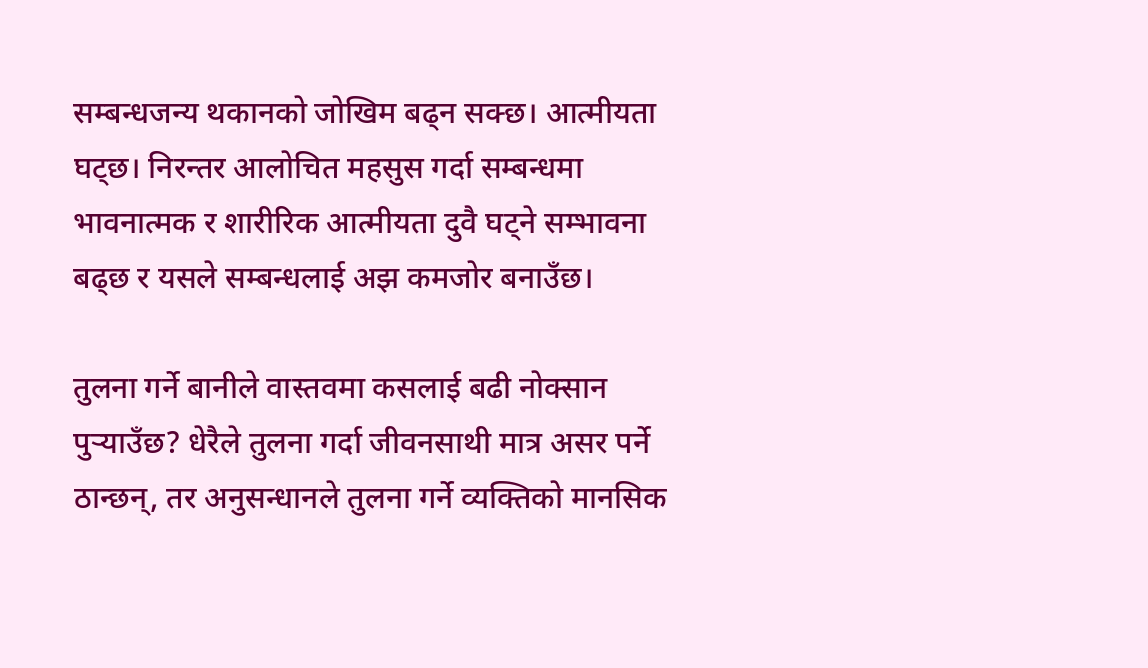सम्बन्धजन्य थकानको जोखिम बढ्न सक्छ। आत्मीयता घट्छ। निरन्तर आलोचित महसुस गर्दा सम्बन्धमा भावनात्मक र शारीरिक आत्मीयता दुवै घट्ने सम्भावना बढ्छ र यसले सम्बन्धलाई अझ कमजोर बनाउँछ।

तुलना गर्ने बानीले वास्तवमा कसलाई बढी नोक्सान पुर्‍याउँछ? धेरैले तुलना गर्दा जीवनसाथी मात्र असर पर्ने ठान्छन्, तर अनुसन्धानले तुलना गर्ने व्यक्तिको मानसिक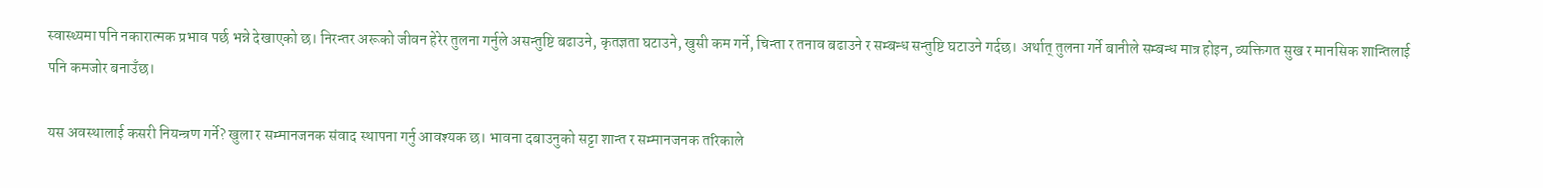स्वास्थ्यमा पनि नकारात्मक प्रभाव पर्छ भन्ने देखाएको छ। निरन्तर अरूको जीवन हेरेर तुलना गर्नुले असन्तुष्टि बढाउने, कृतज्ञता घटाउने, खुसी कम गर्ने, चिन्ता र तनाव बढाउने र सम्बन्ध सन्तुष्टि घटाउने गर्दछ। अर्थात् तुलना गर्ने बानीले सम्बन्ध मात्र होइन, व्यक्तिगत सुख र मानसिक शान्तिलाई पनि कमजोर बनाउँछ।

यस अवस्थालाई कसरी नियन्त्रण गर्ने? खुला र सम्मानजनक संवाद स्थापना गर्नु आवश्यक छ। भावना दबाउनुको सट्टा शान्त र सम्मानजनक तरिकाले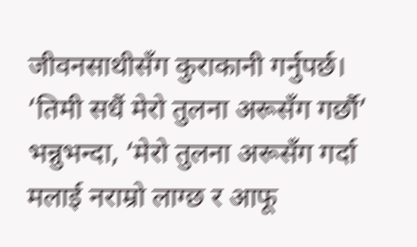जीवनसाथीसँग कुराकानी गर्नुपर्छ। ‘तिमी सधैं मेरो तुलना अरूसँग गर्छौ’ भन्नुभन्दा, ‘मेरो तुलना अरूसँग गर्दा मलाई नराम्रो लाग्छ र आफू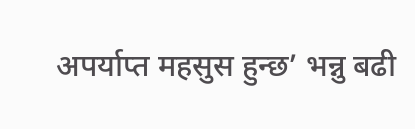अपर्याप्त महसुस हुन्छ’ भन्नु बढी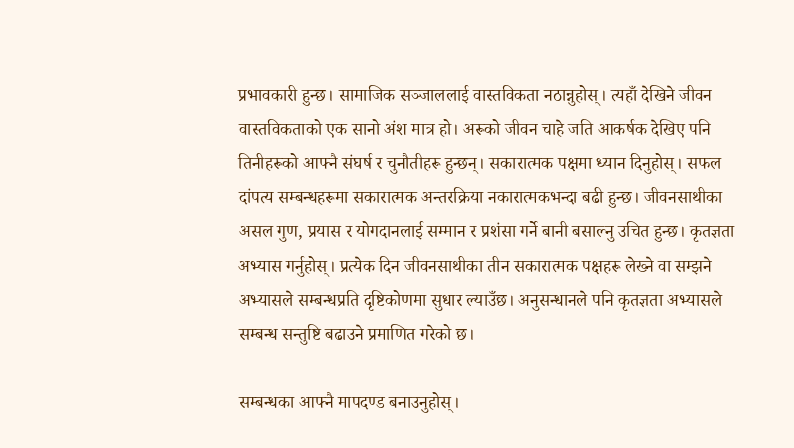प्रभावकारी हुन्छ। सामाजिक सञ्जाललाई वास्तविकता नठान्नुहोस्। त्यहाँ देखिने जीवन वास्तविकताको एक सानो अंश मात्र हो। अरूको जीवन चाहे जति आकर्षक देखिए पनि तिनीहरूको आफ्नै संघर्ष र चुनौतीहरू हुन्छन्। सकारात्मक पक्षमा ध्यान दिनुहोस्। सफल दांपत्य सम्बन्धहरूमा सकारात्मक अन्तरक्रिया नकारात्मकभन्दा बढी हुन्छ। जीवनसाथीका असल गुण, प्रयास र योगदानलाई सम्मान र प्रशंसा गर्ने बानी बसाल्नु उचित हुन्छ। कृतज्ञता अभ्यास गर्नुहोस्। प्रत्येक दिन जीवनसाथीका तीन सकारात्मक पक्षहरू लेख्ने वा सम्झने अभ्यासले सम्बन्धप्रति दृष्टिकोणमा सुधार ल्याउँछ। अनुसन्धानले पनि कृतज्ञता अभ्यासले सम्बन्ध सन्तुष्टि बढाउने प्रमाणित गरेको छ।

सम्बन्धका आफ्नै मापदण्ड बनाउनुहोस्।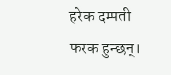हरेक दम्पती फरक हुन्छन्।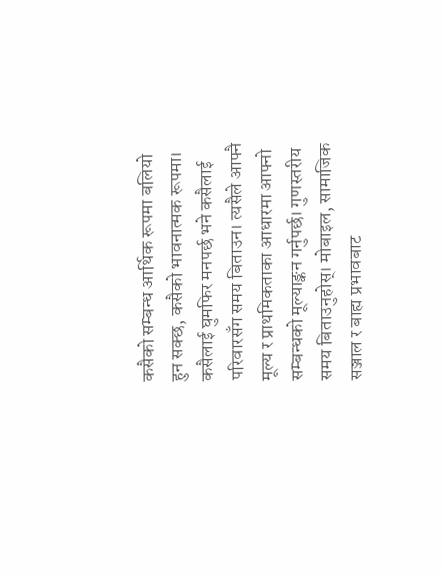कसैको सम्बन्ध आर्थिक रूपमा बलियो हुन सक्छ, कसैको भावनात्मक रूपमा। कसैलाई घुमफिर मनपर्छ भने कसैलाई परिवारसँग समय बिताउन। त्यसैले आफ्नै मूल्य र प्राथमिकताका आधारमा आफ्नो सम्बन्धको मूल्याङ्कन गर्नुपर्छ। गुणस्तरीय समय बिताउनुहोस्। मोबाइल, सामाजिक सञ्जाल र बाह्य प्रभावबाट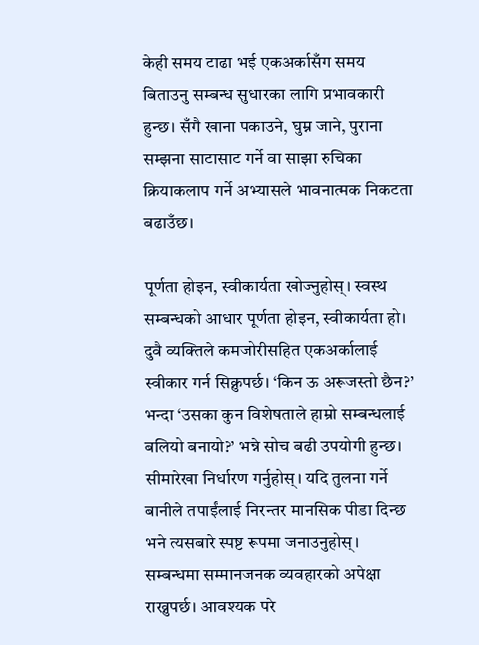केही समय टाढा भई एकअर्कासँग समय बिताउनु सम्बन्ध सुधारका लागि प्रभावकारी हुन्छ। सँगै खाना पकाउने, घुम्न जाने, पुराना सम्झना साटासाट गर्ने वा साझा रुचिका क्रियाकलाप गर्ने अभ्यासले भावनात्मक निकटता बढाउँछ।

पूर्णता होइन, स्वीकार्यता खोज्नुहोस्। स्वस्थ सम्बन्धको आधार पूर्णता होइन, स्वीकार्यता हो। दुवै व्यक्तिले कमजोरीसहित एकअर्कालाई स्वीकार गर्न सिक्नुपर्छ। ‘किन ऊ अरूजस्तो छैन?’ भन्दा ‘उसका कुन विशेषताले हाम्रो सम्बन्धलाई बलियो बनायो?’ भन्ने सोच बढी उपयोगी हुन्छ। सीमारेखा निर्धारण गर्नुहोस्। यदि तुलना गर्ने बानीले तपाईंलाई निरन्तर मानसिक पीडा दिन्छ भने त्यसबारे स्पष्ट रूपमा जनाउनुहोस्। सम्बन्धमा सम्मानजनक व्यवहारको अपेक्षा राख्नुपर्छ। आवश्यक परे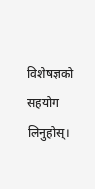विशेषज्ञको सहयोग लिनुहोस्।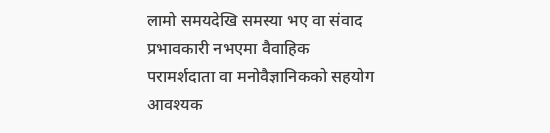लामो समयदेखि समस्या भए वा संवाद प्रभावकारी नभएमा वैवाहिक परामर्शदाता वा मनोवैज्ञानिकको सहयोग आवश्यक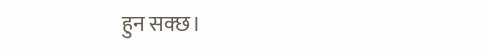हुन सक्छ।